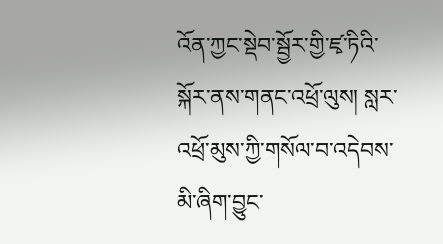འོན་ཀྱང་སྡེབ་སྦྱོར་གྱི་ཛྭ་ཏིའི་སྐོར་ནས་གནང་འཕྲོ་ལུས། སླར་འཕྲོ་མུས་ཀྱི་གསོལ་བ་འདེབས་མི་ཞིག་བྱུང་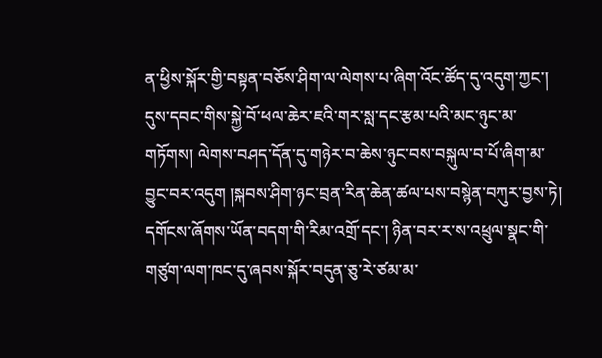ན་ཕྱིས་སྐོར་གྱི་བསྟན་བཅོས་ཤིག་ལ་ལེགས་པ་ཞིག་འོང་ཚོད་དུ་འདུག་ཀྱང་། དུས་དབང་གིས་སྐྱེ་བོ་ཕལ་ཆེར་ཇའི་གར་སླ་དང་རྩམ་པའི་མང་ཉུང་མ་གཏོགས། ལེགས་བཤད་དོན་དུ་གཉེར་བ་ཆེས་ཉུང་བས་བསྐུལ་བ་པོ་ཞིག་མ་བྱུང་བར་འདུག །སྐབས་ཤིག་ཉང་བྲན་རིན་ཆེན་ཚལ་པས་བསྙེན་བཀུར་བྱས་ཏེ། དགོངས་ཞོགས་ཡོན་བདག་གི་རིམ་འགྲོ་དང་། ཉིན་བར་ར་ས་འཕྲུལ་སྣང་གི་གཙུག་ལག་ཁང་དུ་ཞབས་སྐོར་བདུན་ཅུ་རེ་ཙམ་མ་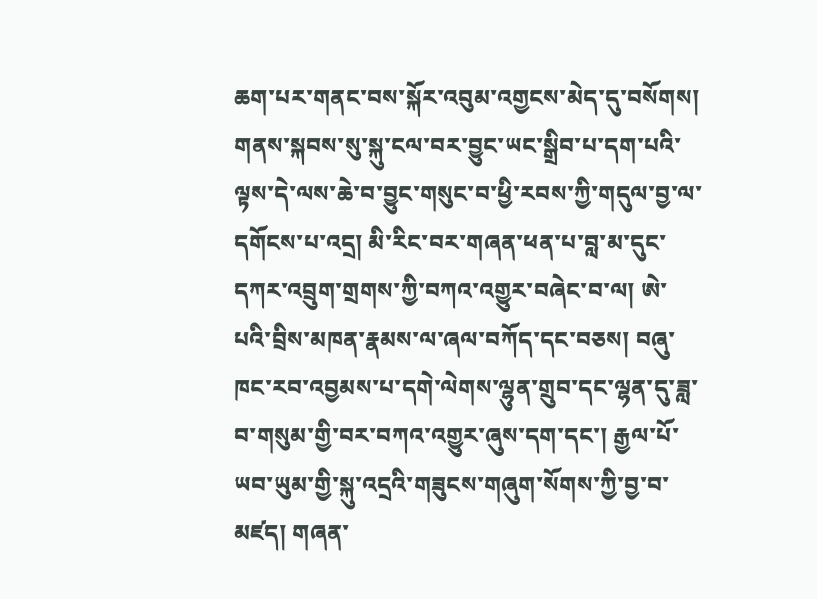ཆག་པར་གནང་བས་སྐོར་འབུམ་འགྱངས་མེད་དུ་བསོགས། གནས་སྐབས་སུ་སྐུ་ངལ་བར་བྱུང་ཡང་སྒྲིབ་པ་དག་པའི་ལྟས་དེ་ལས་ཆེ་བ་བྱུང་གསུང་བ་ཕྱི་རབས་ཀྱི་གདུལ་བྱ་ལ་དགོངས་པ་འདྲ། མི་རིང་བར་གཞན་ཕན་པ་བླ་མ་དུང་དཀར་འབྲུག་གྲགས་ཀྱི་བཀའ་འགྱུར་བཞེང་བ་ལ། ཨེ་པའི་བྲིས་མཁན་རྣམས་ལ་ཞལ་བཀོད་དང་བཅས། བཞུ་ཁང་རབ་འབྱམས་པ་དགེ་ལེགས་ལྷུན་གྲུབ་དང་ལྷན་དུ་ཟླ་བ་གསུམ་གྱི་བར་བཀའ་འགྱུར་ཞུས་དག་དང་། རྒྱལ་པོ་ཡབ་ཡུམ་གྱི་སྐུ་འདྲའི་གཟུངས་གཞུག་སོགས་ཀྱི་བྱ་བ་མཛད། གཞན་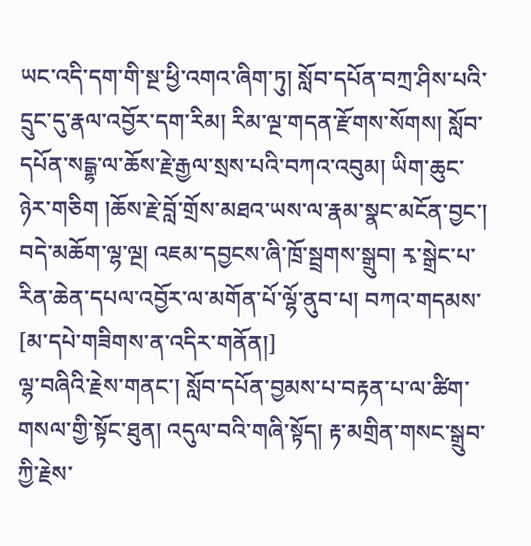ཡང་འདི་དག་གི་སྔ་ཕྱི་འགའ་ཞིག་ཏུ། སློབ་དཔོན་བཀྲ་ཤིས་པའི་དྲུང་དུ་རྣལ་འབྱོར་དག་རིམ། རིམ་ལྔ་གདན་རྫོགས་སོགས། སློབ་དཔོན་སངྒྷ་ལ་ཆོས་རྗེ་རྒྱལ་སྲས་པའི་བཀའ་འབུམ། ཡིག་ཆུང་ཉེར་གཅིག །ཆོས་རྗེ་བློ་གྲོས་མཐའ་ཡས་ལ་རྣམ་སྣང་མངོན་བྱང་། བདེ་མཆོག་ལྷ་ལྔ། འཇམ་དབྱངས་ཞི་ཁྲོ་སྦྲགས་སྒྲུབ། རྭ་སྒྲེང་པ་རིན་ཆེན་དཔལ་འབྱོར་ལ་མགོན་པོ་ལྷོ་ནུབ་པ། བཀའ་གདམས་
[མ་དཔེ་གཟིགས་ན་འདིར་གནོན།]
ལྷ་བཞིའི་རྗེས་གནང་། སློབ་དཔོན་བྱམས་པ་བརྟན་པ་ལ་ཚིག་གསལ་གྱི་སྟོང་ཐུན། འདུལ་བའི་གཞི་སྟོད། རྟ་མགྲིན་གསང་སྒྲུབ་ཀྱི་རྗེས་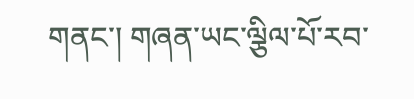གནང་། གཞན་ཡང་ལྕིལ་པོ་རབ་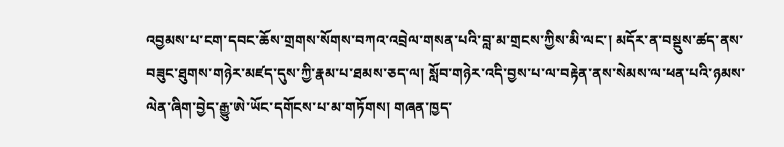འབྱམས་པ་ངག་དབང་ཆོས་གྲགས་སོགས་བཀའ་འབྲེལ་གསན་པའི་བླ་མ་གྲངས་ཀྱིས་མི་ལང་། མདོར་ན་བསྡུས་ཚད་ནས་བཟུང་ཐུགས་གཉེར་མཛད་དུས་ཀྱི་རྣམ་པ་ཐམས་ཅད་ལ། སློབ་གཉེར་འདི་བྱས་པ་ལ་བརྟེན་ནས་སེམས་ལ་ཕན་པའི་ཉམས་ལེན་ཞིག་བྱེད་རྒྱུ་ཨེ་ཡོང་དགོངས་པ་མ་གཏོགས། གཞན་ཁྱད་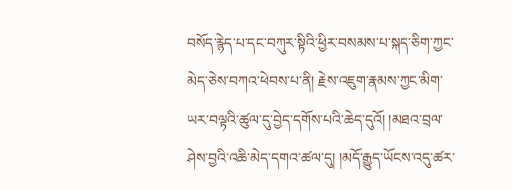བསོད་རྙེད་པ་དང་བཀུར་སྟིའི་ཕྱིར་བསམས་པ་སྐད་ཅིག་ཀྱང་མེད་ཅེས་བཀའ་ཕེབས་པ་ནི། རྗེས་འཇུག་རྣམས་ཀྱང་མིག་ཡར་བལྟའི་ཚུལ་དུ་བྱེད་དགོས་པའི་ཆེད་དུའོ། །མཐའ་བྲལ་ཤེས་བྱའི་འཆི་མེད་དགའ་ཚལ་དུ། །མདོ་རྒྱུད་ཡོངས་འདུ་ཚར་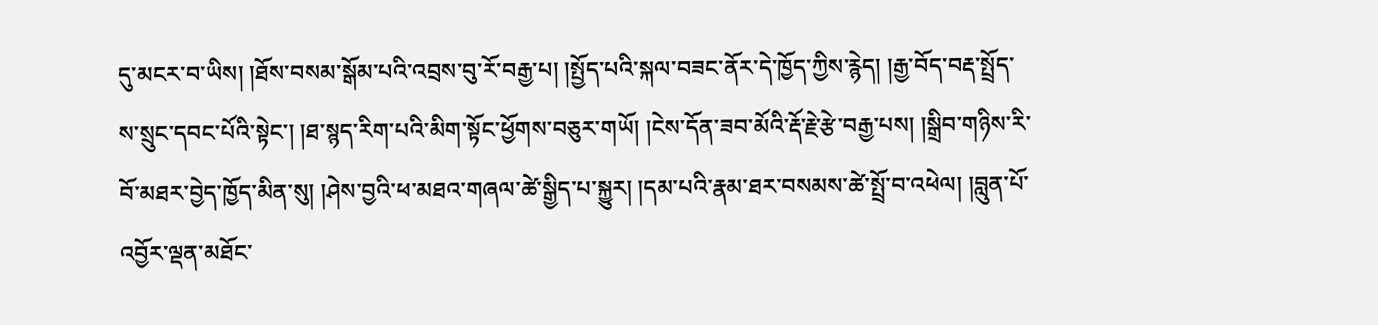དུ་མངར་བ་ཡིས། །ཐོས་བསམ་སྒོམ་པའི་འབྲས་བུ་རོ་བརྒྱ་པ། །སྤྱོད་པའི་སྐལ་བཟང་ནོར་དེ་ཁྱོད་ཀྱིས་རྙེད། །རྒྱ་བོད་བརྡ་སྤྲོད་ས་སྲུང་དབང་པོའི་སྟེང་། །ཐ་སྙད་རིག་པའི་མིག་སྟོང་ཕྱོགས་བཅུར་གཡོ། །ངེས་དོན་ཟབ་མོའི་རྡོ་རྗེ་རྩེ་བརྒྱ་པས། །སྒྲིབ་གཉིས་རི་བོ་མཐར་བྱེད་ཁྱོད་མིན་སུ། །ཤེས་བྱའི་ཕ་མཐའ་གཞལ་ཚེ་སྒྱིད་པ་སྐྱུར། །དམ་པའི་རྣམ་ཐར་བསམས་ཚེ་སྤྲོ་བ་འཕེལ། །བླུན་པོ་འབྱོར་ལྡན་མཐོང་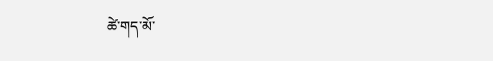ཚེ་གད་མོ་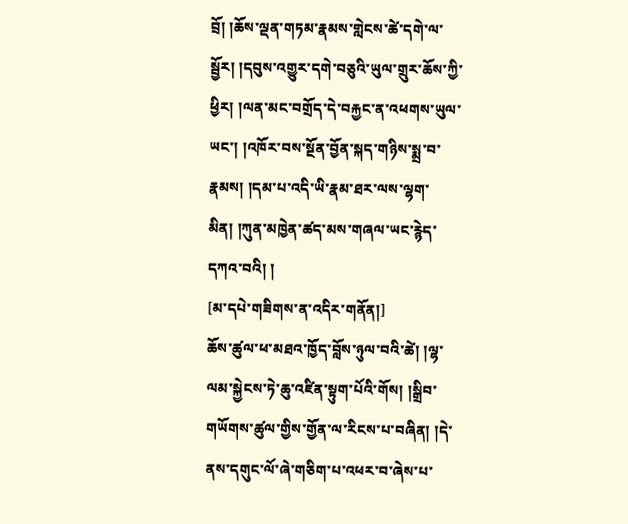བྲོ། །ཆོས་ལྡན་གཏམ་རྣམས་གླེངས་ཚེ་དགེ་ལ་སྦྱོར། །དབུས་འགྱུར་དགེ་བཅུའི་ཡུལ་གྲུར་ཆོས་ཀྱི་ཕྱིར། །ལན་མང་བགྲོད་དེ་བརྐྱང་ན་འཕགས་ཡུལ་ཡང་། །འཁོར་བས་སྔོན་བྱོན་སྐད་གཉིས་སྨྲ་བ་རྣམས། །དམ་པ་འདི་ཡི་རྣམ་ཐར་ལས་ལྷག་མིན། །ཀུན་མཁྱེན་ཚད་མས་གཞལ་ཡང་རྙེད་དཀའ་བའི། །
[མ་དཔེ་གཟིགས་ན་འདིར་གནོན།]
ཆོས་ཚུལ་ཕ་མཐའ་ཁྱོད་བློས་ཉུལ་བའི་ཚེ། །ལྷ་ལམ་སྐྱེངས་ཏེ་ཆུ་འཛིན་སྟུག་པོའི་གོས། །སྒྲིབ་གཡོགས་ཚུལ་གྱིས་གྱོན་ལ་རིངས་པ་བཞིན། །དེ་ནས་དགུང་ལོ་ཞེ་གཅིག་པ་འཕར་བ་ཞེས་པ་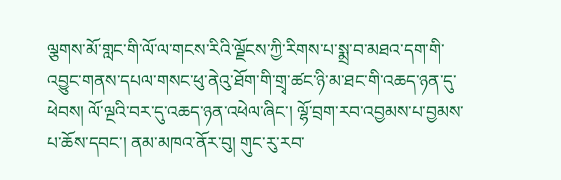ལྕགས་མོ་གླང་གི་ལོ་ལ་གངས་རིའི་ལྗོངས་ཀྱི་རིགས་པ་སྨྲ་བ་མཐའ་དག་གི་འབྱུང་གནས་དཔལ་གསང་ཕུ་ནེའུ་ཐོག་གི་གྲྭ་ཚང་ཉི་མ་ཐང་གི་འཆད་ཉན་དུ་ཕེབས། ལོ་ལྔའི་བར་དུ་འཆད་ཉན་འཕེལ་ཞིང་། ལྷོ་བྲག་རབ་འབྱམས་པ་བྱམས་པ་ཆོས་དབང་། ནམ་མཁའ་ནོར་བུ། གུང་རུ་རབ་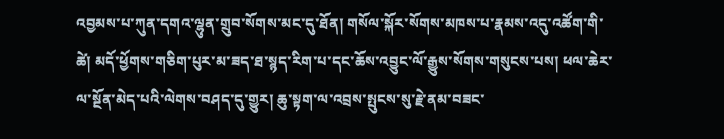འབྱམས་པ་ཀུན་དགའ་ལྷུན་གྲུབ་སོགས་མང་དུ་ཐོན། གསོལ་སྐོར་སོགས་མཁས་པ་རྣམས་འདུ་འཚོག་གི་ཚེ། མདོ་ཕྱོགས་གཅིག་པུར་མ་ཟད་ཐ་སྙད་རིག་པ་དང་ཆོས་འབྱུང་ལོ་རྒྱུས་སོགས་གསུངས་པས། ཕལ་ཆེར་ལ་སྔོན་མེད་པའི་ལེགས་བཤད་དུ་གྱུར། ཆུ་སྟག་ལ་འབྲས་སྤུངས་སུ་རྗེ་ནམ་བཟང་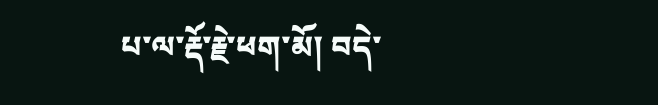པ་ལ་རྡོ་རྗེ་ཕག་མོ། བདེ་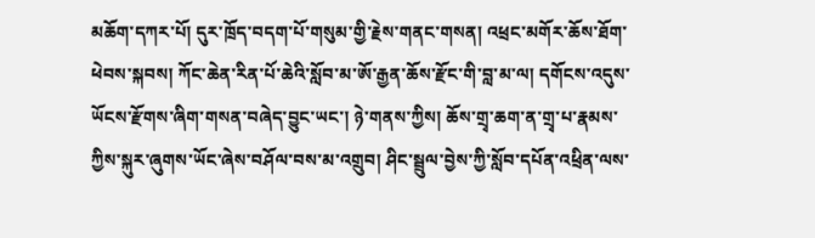མཆོག་དཀར་པོ། དུར་ཁྲོད་བདག་པོ་གསུམ་གྱི་རྗེས་གནང་གསན། འཕྲང་མགོར་ཆོས་ཐོག་ཕེབས་སྐབས། ཀོང་ཆེན་རིན་པོ་ཆེའི་སློབ་མ་ཨོ་རྒྱན་ཆོས་རྫོང་གི་བླ་མ་ལ། དགོངས་འདུས་ཡོངས་རྫོགས་ཞིག་གསན་བཞེད་བྱུང་ཡང་། ཉེ་གནས་ཀྱིས། ཆོས་གྲྭ་ཆག་ན་གྲྭ་པ་རྣམས་ཀྱིས་སྐུར་ཞུགས་ཡོང་ཞེས་བཤོལ་བས་མ་འགྲུབ། ཤིང་སྦྲུལ་བྱེས་ཀྱི་སློབ་དཔོན་འཕྲིན་ལས་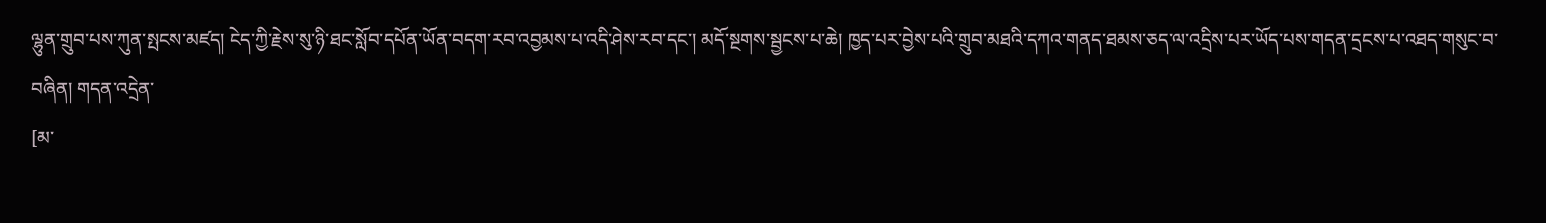ལྷུན་གྲུབ་པས་ཀུན་སྤངས་མཛད། ངེད་ཀྱི་རྗེས་སུ་ཉི་ཐང་སློབ་དཔོན་ཡོན་བདག་རབ་འབྱམས་པ་འདི་ཤེས་རབ་དང་། མདོ་སྔགས་སྦྱངས་པ་ཆེ། ཁྱད་པར་བྱེས་པའི་གྲུབ་མཐའི་དཀའ་གནད་ཐམས་ཅད་ལ་འདྲིས་པར་ཡོད་པས་གདན་དྲངས་པ་འཐད་གསུང་བ་བཞིན། གདན་འདྲེན་
[མ་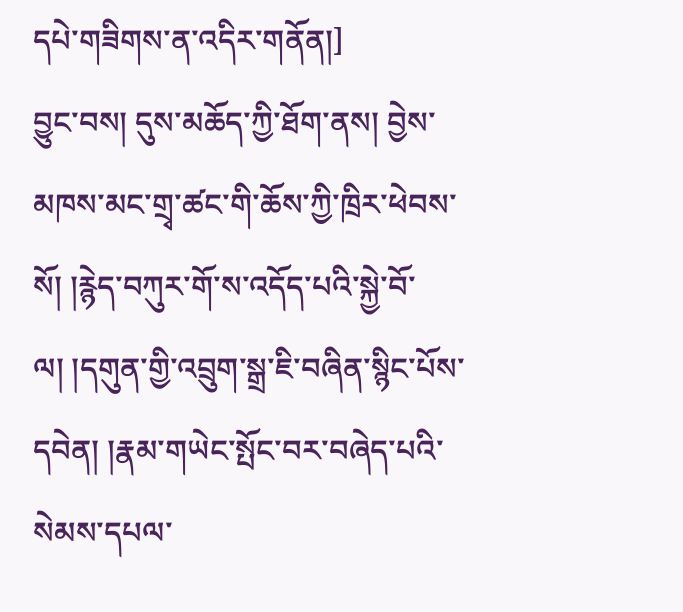དཔེ་གཟིགས་ན་འདིར་གནོན།]
བྱུང་བས། དུས་མཆོད་ཀྱི་ཐོག་ནས། བྱེས་མཁས་མང་གྲྭ་ཚང་གི་ཆོས་ཀྱི་ཁྲིར་ཕེབས་སོ། །རྙེད་བཀུར་གོ་ས་འདོད་པའི་སྐྱེ་བོ་ལ། །དགུན་གྱི་འབྲུག་སྒྲ་ཇི་བཞིན་སྙིང་པོས་དབེན། །རྣམ་གཡེང་སྤོང་བར་བཞེད་པའི་སེམས་དཔལ་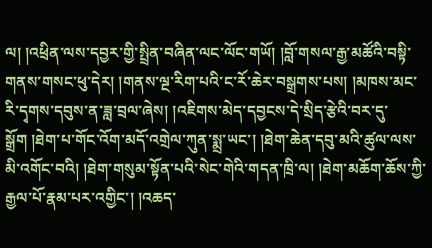ལ། །འཕྲིན་ལས་དབྱར་གྱི་སྤྲིན་བཞིན་ལང་ལོང་གཡོ། །བློ་གསལ་རྒྱ་མཚོའི་བསྟི་གནས་གསང་ཕུ་དེར། །གནས་ལྔ་རིག་པའི་ང་རོ་ཆེར་བསྒྲགས་པས། །མཁས་མང་རི་དྭགས་དབུས་ན་ཟླ་བྲལ་ཞེས། །འཇིགས་མེད་དབྱངས་དེ་སྲིད་རྩེའི་བར་དུ་སྒྲོག །ཐེག་པ་གོང་འོག་མདོ་འགྲེལ་ཀུན་སྨྲ་ཡང་། །ཐེག་ཆེན་དབུ་མའི་ཚུལ་ལས་མི་འགོང་བའི། །ཐེག་གསུམ་སྟོན་པའི་སེང་གེའི་གདན་ཁྲི་ལ། །ཐེག་མཆོག་ཆོས་ཀྱི་རྒྱལ་པོ་རྣམ་པར་འགྱིང་། །འཆད་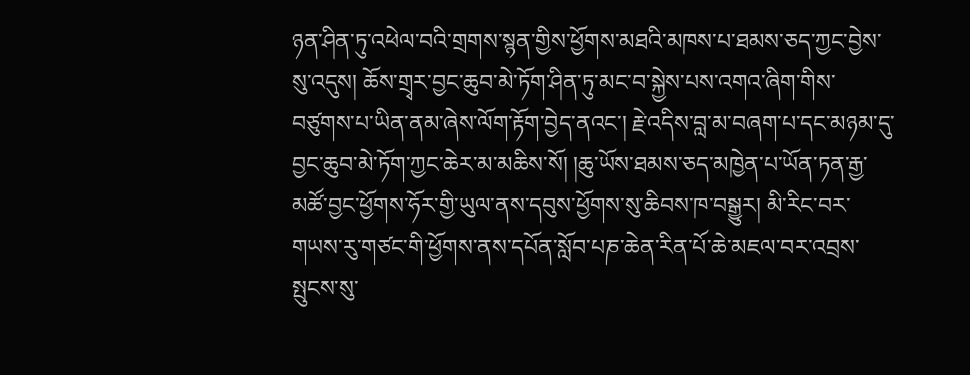ཉན་ཤིན་ཏུ་འཕེལ་བའི་གྲགས་སྙན་གྱིས་ཕྱོགས་མཐའི་མཁས་པ་ཐམས་ཅད་ཀྱང་བྱེས་སུ་འདུས། ཆོས་གྲྭར་བྱང་ཆུབ་མེ་ཏོག་ཤིན་ཏུ་མང་བ་སྐྱེས་པས་འགའ་ཞིག་གིས་བཙུགས་པ་ཡིན་ནམ་ཞེས་ལོག་རྟོག་བྱེད་ནའང་། རྗེ་འདིས་བླ་མ་བཞག་པ་དང་མཉམ་དུ་བྱང་ཆུབ་མེ་ཏོག་ཀྱང་ཆེར་མ་མཆིས་སོ། །ཆུ་ཡོས་ཐམས་ཅད་མཁྱེན་པ་ཡོན་ཏན་རྒྱ་མཚོ་བྱང་ཕྱོགས་ཧོར་གྱི་ཡུལ་ནས་དབུས་ཕྱོགས་སུ་ཆིབས་ཁ་བསྒྱུར། མི་རིང་བར་གཡས་རུ་གཙང་གི་ཕྱོགས་ནས་དཔོན་སློབ་པཎ་ཆེན་རིན་པོ་ཆེ་མཇལ་བར་འབྲས་སྤུངས་སུ་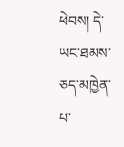ཕེབས། དེ་ཡང་ཐམས་ཅད་མཁྱེན་པ་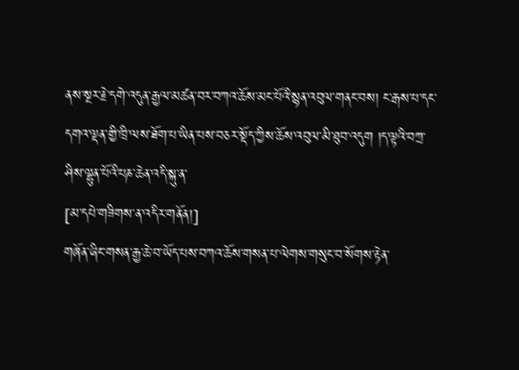ནས་སྔར་རྗེ་དགེ་འདུན་རྒྱལ་མཚན་བར་བཀའ་ཆོས་མང་པོའི་སྙན་འབུལ་གནང་བས། ང་རྒས་པ་དང་དགའ་ལྡན་གྱི་ཁྲི་ལས་ཐོག་པ་ཡིན་པས་བཅར་སྡོད་ཀྱིས་ཆོས་འབུལ་མི་ཐུབ་འདུག །ད་ལྟའི་བཀྲ་ཤིས་ལྷུན་པོའི་པཎ་ཆེན་འདི་སྐུ་ན་
[མ་དཔེ་གཟིགས་ན་འདིར་གནོན།]
གཞོན་ཞིང་གསན་རྒྱ་ཆེ་བ་ཡོད་པས་བཀའ་ཆོས་གསན་པ་ལེགས་གསུང་བ་སོགས་རྟེན་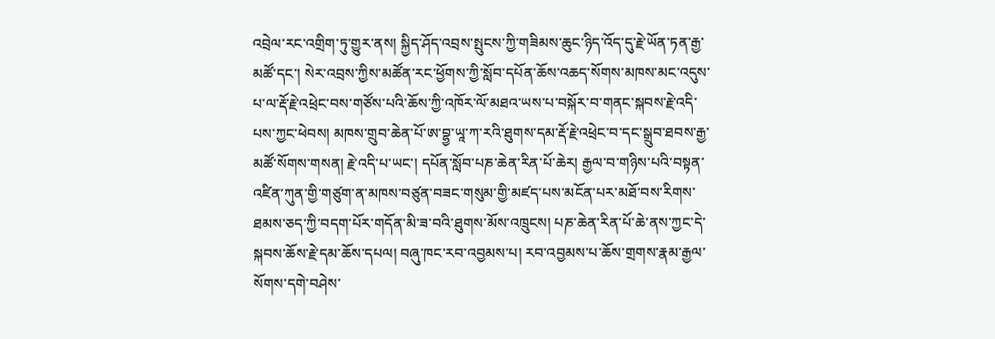འབྲེལ་རང་འགྲིག་ཏུ་གྱུར་ནས། སྐྱིད་ཤོད་འབྲས་སྤུངས་ཀྱི་གཟིམས་ཆུང་ཉིད་འོད་དུ་རྗེ་ཡོན་ཏན་རྒྱ་མཚོ་དང་། སེར་འབྲས་ཀྱིས་མཚོན་རང་ཕྱོགས་ཀྱི་སློབ་དཔོན་ཆོས་འཆད་སོགས་མཁས་མང་འདུས་པ་ལ་རྡོ་རྗེ་འཕྲེང་བས་གཙོས་པའི་ཆོས་ཀྱི་འཁོར་ལོ་མཐའ་ཡས་པ་བསྐོར་བ་གནང་སྐབས་རྗེ་འདི་པས་ཀྱང་ཕེབས། མཁས་གྲུབ་ཆེན་པོ་ཨ་བྷྱ་ཡཱ་ཀ་རའི་ཐུགས་དམ་རྡོ་རྗེ་འཕྲེང་བ་དང་སྒྲུབ་ཐབས་རྒྱ་མཚོ་སོགས་གསན། རྗེ་འདི་པ་ཡང་། དཔོན་སློབ་པཎ་ཆེན་རིན་པོ་ཆེར། རྒྱལ་བ་གཉིས་པའི་བསྟན་འཛིན་ཀུན་གྱི་གཙུག་ན་མཁས་བཙུན་བཟང་གསུམ་གྱི་མཛད་པས་མངོན་པར་མཐོ་བས་རིགས་ཐམས་ཅད་ཀྱི་བདག་པོར་གདོན་མི་ཟ་བའི་ཐུགས་མོས་འཁྲུངས། པཎ་ཆེན་རིན་པོ་ཆེ་ནས་ཀྱང་དེ་སྐབས་ཆོས་རྗེ་དམ་ཆོས་དཔལ། བཞུ་ཁང་རབ་འབྱམས་པ། རབ་འབྱམས་པ་ཆོས་གྲགས་རྣམ་རྒྱལ་སོགས་དགེ་བཤེས་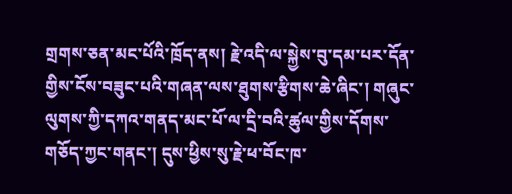གྲགས་ཅན་མང་པོའི་ཁྲོད་ནས། རྗེ་འདི་ལ་སྐྱེས་བུ་དམ་པར་དོན་གྱིས་ངོས་བཟུང་པའི་གཞན་ལས་ཐུགས་རྩིགས་ཆེ་ཞིང་། གཞུང་ལུགས་ཀྱི་དཀའ་གནད་མང་པོ་ལ་དྲི་བའི་ཚུལ་གྱིས་དོགས་གཅོད་ཀྱང་གནང་། དུས་ཕྱིས་སུ་རྗེ་ཕ་བོང་ཁ་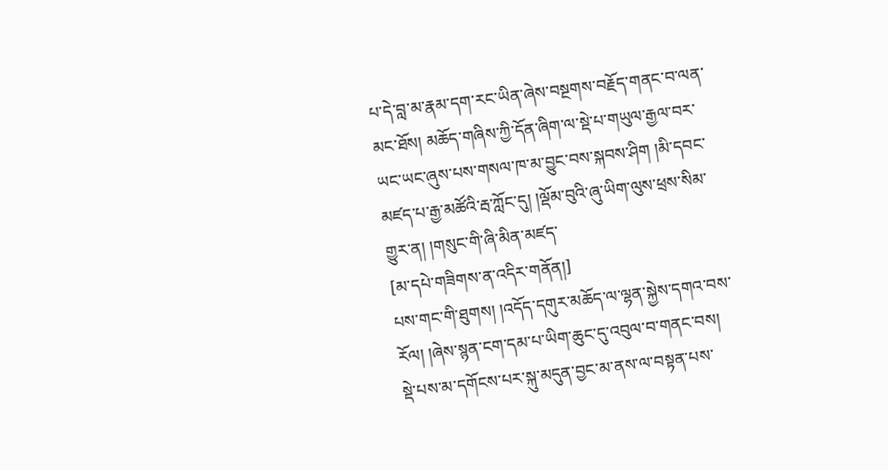པ་དེ་བླ་མ་རྣམ་དག་རང་ཡིན་ཞེས་བསྔགས་བརྗོད་གནང་བ་ལན་མང་ཐོས། མཆོད་གཞིས་ཀྱི་དོན་ཞིག་ལ་སྡེ་པ་གཡུལ་རྒྱལ་བར་ཡང་ཡང་ཞུས་པས་གསལ་ཁ་མ་བྱུང་བས་སྐབས་ཤིག །མི་དབང་མཛད་པ་རྒྱ་མཚོའི་རྦ་ཀློང་དུ། །ལྡོམ་བུའི་ཞུ་ཡིག་ལུས་ཕྲས་སིམ་གྱུར་ན། །གསུང་གི་ཞི་མིན་མཛད་
[མ་དཔེ་གཟིགས་ན་འདིར་གནོན།]
པས་གང་གི་ཐུགས། །འདོད་དགུར་མཆོད་ལ་ལྷན་སྐྱེས་དགའ་བས་རོལ། །ཞེས་སྙན་ངག་དམ་པ་ཡིག་ཆུང་དུ་འབུལ་བ་གནང་བས། སྡེ་པས་མ་དགོངས་པར་སྐུ་མདུན་བྱང་མ་ནས་ལ་བསྟན་པས་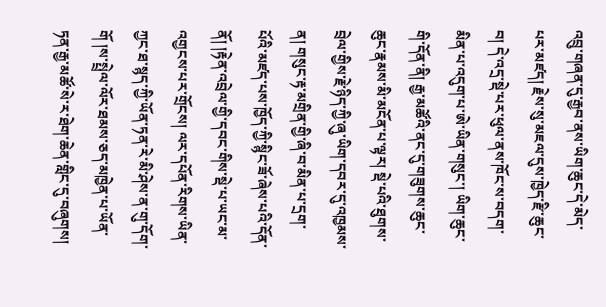འབྲུ་གཞན་དུ་རྒྱབ་ནས་ཡིག་ཆུང་དེ་མེད་པར་མཛད། རྗེས་སུ་མཇལ་དུས་ཁྱེད་རྫི་ཆུང་བ། དེ་འདྲ་སྡེ་པར་ཕུལ་ནས་ཁོང་ས་བདག་མིན་པ་འདུག་པ་ཨེ་ཡིན་གསུང་། ཡིག་ཆུང་གི་དོན་ནི། རྒྱ་མཚོའི་ནང་དུ་གཟུགས་ཆུང་ཆུང་རྣམས་མི་མངོན་པ་ལྟར། སྡེ་པའི་ཐུགས་བྲེལ་གྱིས་རྗེ་ཉིད་ཀྱི་ཞུ་ཡིག་དབར་དུ་འཁྱམས་ན། གསུང་རྟ་མགྲིན་གྱི་ཞི་བ་མིན་པ་དྲག་པོའི་མཛད་པས་ཁྱོད་ཀྱི་སྙིང་ཟོ་ཞེས་པའི་དོན་ནོ། །རྟེན་འབྲེལ་གྱི་དབང་གིས་སྡེ་པ་ཡང་མ་འགྱངས་པར་གྲོངས། ལར་དཔོན་རིགས་ཡིན་ཀྱང་ཐ་སྙད་ཀྱི་ཡོན་ཏན་རེ་མི་ཤེས་ན་གུ་དོག་གོ །ས་སྤྲེལ་ལོར་ཐམས་ཅད་མཁྱེན་པ་ཡོན་ཏན་རྒྱ་མཚོ་སེ་ར་ཐེག་ཆེན་གླིང་དུ་བཞུགས།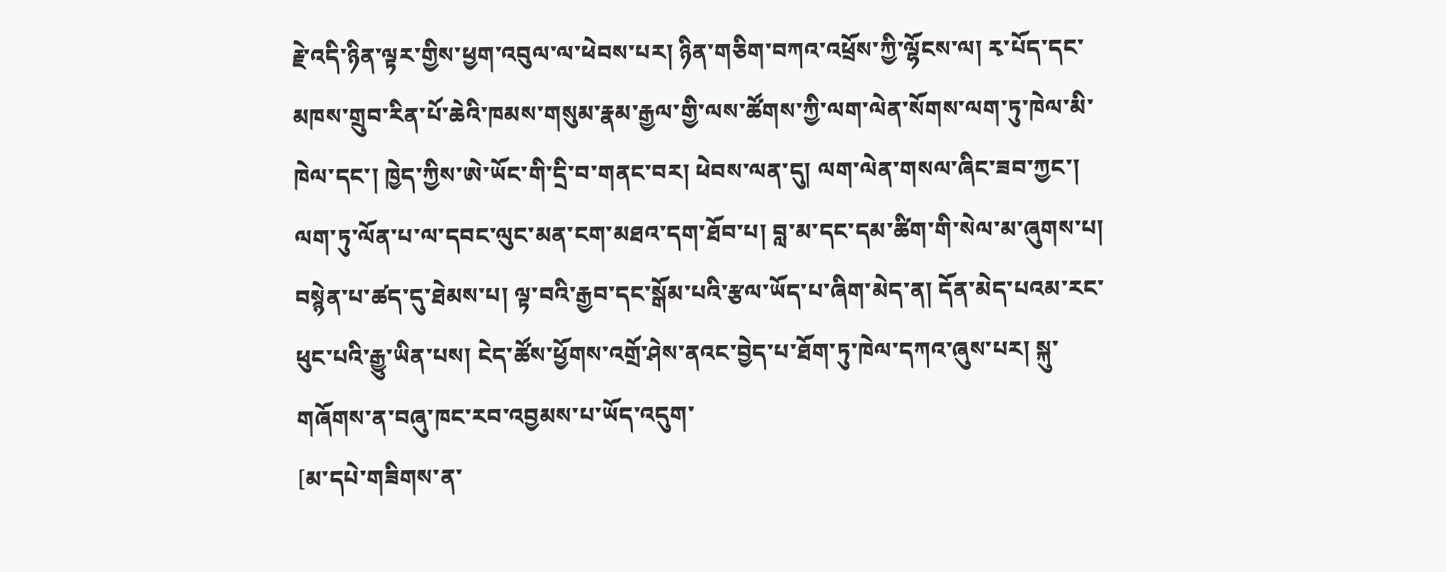རྗེ་འདི་ཉིན་ལྟར་གྱིས་ཕྱག་འབུལ་ལ་ཕེབས་པར། ཉིན་གཅིག་བཀའ་འཕྲོས་ཀྱི་ལྷོངས་ལ། རྭ་པོད་དང་མཁས་གྲུབ་རིན་པོ་ཆེའི་ཁམས་གསུམ་རྣམ་རྒྱལ་གྱི་ལས་ཚོགས་ཀྱི་ལག་ལེན་སོགས་ལག་ཏུ་ཁེལ་མི་ཁེལ་དང་། ཁྱེད་ཀྱིས་ཨེ་ཡོང་གི་དྲི་བ་གནང་བར། ཕེབས་ལན་དུ། ལག་ལེན་གསལ་ཞིང་ཟབ་ཀྱང་། ལག་ཏུ་ལོན་པ་ལ་དབང་ལུང་མན་ངག་མཐའ་དག་ཐོབ་པ། བླ་མ་དང་དམ་ཚིག་གི་སེལ་མ་ཞུགས་པ། བསྙེན་པ་ཚད་དུ་ཐེམས་པ། ལྟ་བའི་རྒྱབ་དང་སྒོམ་པའི་རྩལ་ཡོད་པ་ཞིག་མེད་ན། དོན་མེད་པའམ་རང་ཕུང་པའི་རྒྱུ་ཡིན་པས། ངེད་ཚོས་ཕྱོགས་འགྲོ་ཤེས་ནའང་བྱེད་པ་ཐོག་ཏུ་ཁེལ་དཀའ་ཞུས་པར། སྐུ་གཞོགས་ན་བཞུ་ཁང་རབ་འབྱམས་པ་ཡོད་འདུག་
[མ་དཔེ་གཟིགས་ན་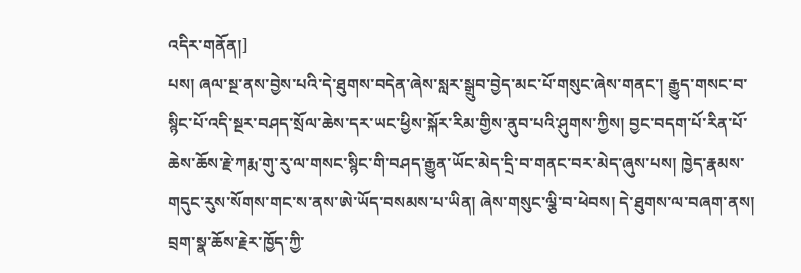འདིར་གནོན།]
པས། ཞལ་སྔ་ནས་བྱེས་པའི་དེ་ཐུགས་བདེན་ཞེས་སླར་སྒྲུབ་བྱེད་མང་པོ་གསུང་ཞེས་གནང་། རྒྱུད་གསང་བ་སྙིང་པོ་འདི་སྔར་བཤད་སྲོལ་ཆེས་དར་ཡང་ཕྱིས་སྐོར་རིམ་གྱིས་ནུབ་པའི་ཤུགས་ཀྱིས། བྱང་བདག་པོ་རིན་པོ་ཆེས་ཆོས་རྗེ་ཀརྨ་གུ་རུ་ལ་གསང་སྙིང་གི་བཤད་རྒྱུན་ཡོང་མེད་དྲི་བ་གནང་བར་མེད་ཞུས་པས། ཁྱེད་རྣམས་གདུང་རུས་སོགས་གང་ས་ནས་ཨེ་ཡོད་བསམས་པ་ཡིན། ཞེས་གསུང་ལྕི་བ་ཕེབས། དེ་ཐུགས་ལ་བཞག་ནས། བྲག་སྣ་ཆོས་རྗེར་ཁྱོད་ཀྱི་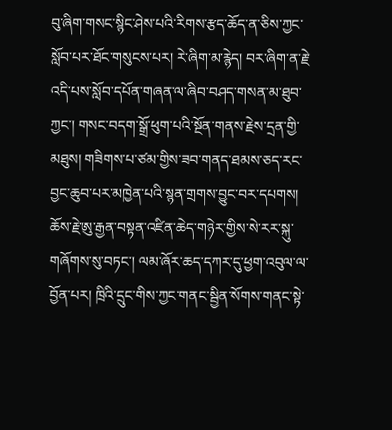བུ་ཞིག་གསང་སྙིང་ཤེས་པའི་རིགས་རྩད་ཆོད་ན་ཅིས་ཀྱང་སློབ་པར་ཐོང་གསུངས་པར། རེ་ཞིག་མ་རྙེད། བར་ཞིག་ན་རྗེ་འདི་པས་སློབ་དཔོན་གཞན་ལ་ཞིབ་བཤད་གསན་མ་ཐུབ་ཀྱང་། གསང་བདག་སྒྲོ་ཕུག་པའི་སྔོན་གནས་རྗེས་དྲན་གྱི་མཐུས། གཟིགས་པ་ཙམ་གྱིས་ཟབ་གནད་ཐམས་ཅད་རང་བྱང་ཆུབ་པར་མཁྱེན་པའི་སྙན་གྲགས་བྱུང་བར་དཔགས། ཆོས་རྗེ་ཨུ་རྒྱན་བསྟན་འཛིན་ཆེད་གཉེར་གྱིས་སེ་རར་སྐུ་གཞོགས་སུ་བཏང་། ལམ་ཞོར་ཆད་དཀར་དུ་ཕྱག་འབུལ་ལ་བྱོན་པར། ཁྲིའི་དྲུང་གིས་ཀྱང་གནང་སྦྱིན་སོགས་གནང་སྟེ་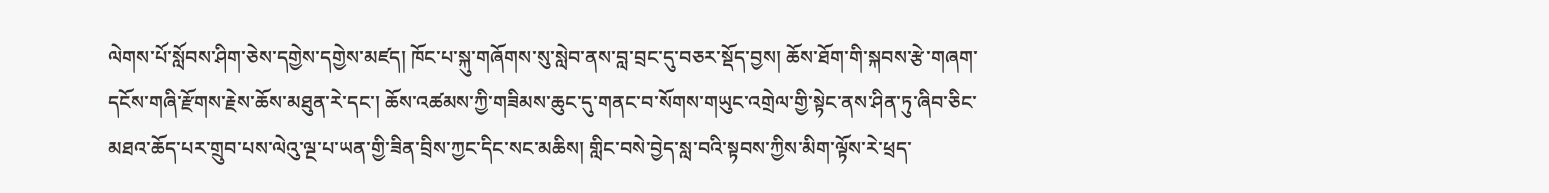ལེགས་པོ་སློབས་ཤིག་ཅེས་དགྱེས་དགྱེས་མཛད། ཁོང་པ་སྐུ་གཞོགས་སུ་སླེབ་ནས་བླ་བྲང་དུ་བཅར་སྡོད་བྱས། ཆོས་ཐོག་གི་སྐབས་རྩེ་གཞག་དངོས་གཞི་རྫོགས་རྗེས་ཆོས་མཐུན་རེ་དང་། ཆོས་འཚམས་ཀྱི་གཟིམས་ཆུང་དུ་གནང་བ་སོགས་གཡུང་འགྲེལ་གྱི་སྟེང་ནས་ཤིན་ཏུ་ཞིབ་ཅིང་མཐའ་ཆོད་པར་གྲུབ་པས་ལེའུ་ལྔ་པ་ཡན་གྱི་ཟིན་བྲིས་ཀྱང་དིང་སང་མཆིས། གླིང་བསེ་བྱེད་སླ་བའི་སྟབས་ཀྱིས་མིག་ལྟོས་རེ་ཕྲད་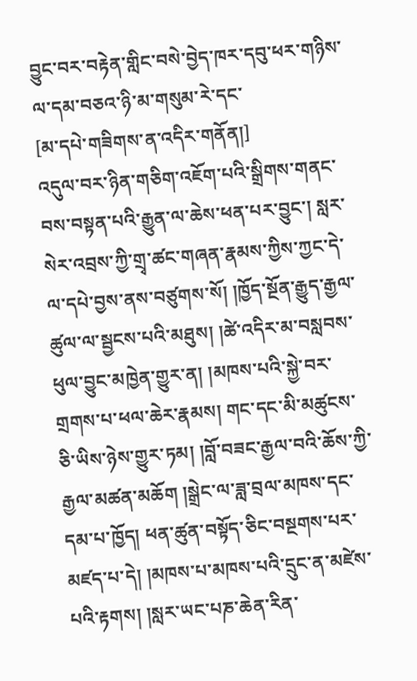བྱུང་བར་བརྟེན་གླིང་བསེ་བྱེད་ཁར་དབུ་ཕར་གཉིས་ལ་དམ་བཅའ་ཉི་མ་གསུམ་རེ་དང་
[མ་དཔེ་གཟིགས་ན་འདིར་གནོན།]
འདུལ་བར་ཉིན་གཅིག་འཇོག་པའི་སྒྲིགས་གནང་བས་བསྟན་པའི་རྒྱུན་ལ་ཆེས་ཕན་པར་བྱུང་། སླར་སེར་འབྲས་ཀྱི་གྲྭ་ཚང་གཞན་རྣམས་ཀྱིས་ཀྱང་དེ་ལ་དཔེ་བྱས་ནས་བཙུགས་སོ། །ཁྱོད་སྔོན་རྒྱུད་རྒྱལ་ཚུལ་ལ་སྦྱངས་པའི་མཐུས། །ཚེ་འདིར་མ་བསླབས་ཕུལ་བྱུང་མཁྱེན་གྱུར་ན། །མཁས་པའི་སྐྱེ་བར་གྲགས་པ་ཕལ་ཆེར་རྣམས། གང་དང་མི་མཚུངས་ཅི་ཡིས་ཉེས་གྱུར་ཏམ། །བློ་བཟང་རྒྱལ་བའི་ཆོས་ཀྱི་རྒྱལ་མཚན་མཆོག །སྒྲེང་ལ་ཟླ་བྲལ་མཁས་དང་དམ་པ་ཁྱོད། ཕན་ཚུན་བསྟོད་ཅིང་བསྔགས་པར་མཛད་པ་དེ། །མཁས་པ་མཁས་པའི་དྲུང་ན་མཛེས་པའི་རྟགས། །སླར་ཡང་པཎ་ཆེན་རིན་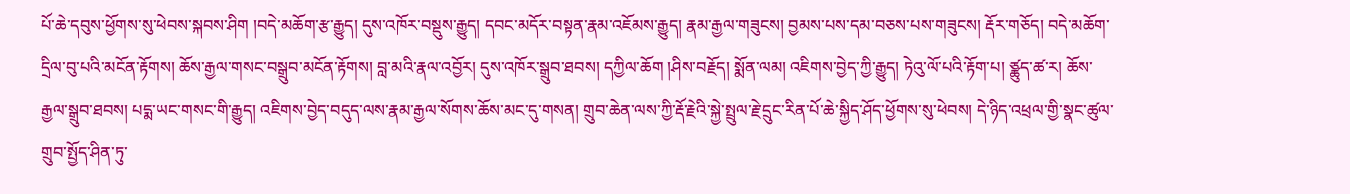པོ་ཆེ་དབུས་ཕྱོགས་སུ་ཕེབས་སྐབས་ཤིག །བདེ་མཆོག་རྩ་རྒྱུད། དུས་འཁོར་བསྡུས་རྒྱུད། དབང་མདོར་བསྟན་རྣམ་འཇོམས་རྒྱུད། རྣམ་རྒྱལ་གཟུངས། བྱམས་པས་དམ་བཅས་པས་གཟུངས། རྡོར་གཅོད། བདེ་མཆོག་དྲིལ་བུ་པའི་མངོན་རྟོགས། ཆོས་རྒྱལ་གསང་བསྒྲུབ་མངོན་རྟོགས། བླ་མའི་རྣལ་འབྱོར། དུས་འཁོར་སྒྲུབ་ཐབས། དཀྱིལ་ཆོག །ཤིས་བརྗོད། སྨོན་ལམ། འཇིགས་བྱེད་ཀྱི་རྒྱུད། ཏེའུ་ལོ་པའི་རྟོག་པ། ཙྪུད་ཚ་ར། ཆོས་རྒྱལ་སྒྲུབ་ཐབས། པདྨ་ཡང་གསང་གི་རྒྱུད། འཇིགས་བྱེད་བདུད་ལས་རྣམ་རྒྱལ་སོགས་ཆོས་མང་དུ་གསན། གྲུབ་ཆེན་ལས་ཀྱི་རྡོ་རྗེའི་སྐྱེ་སྤྲུལ་རྗེ་དྲུང་རིན་པོ་ཆེ་སྐྱིད་ཤོད་ཕྱོགས་སུ་ཕེབས། དེ་ཉིད་འཕྲལ་གྱི་སྣང་ཚུལ་གྲུབ་སྤྱོད་ཤིན་ཏུ་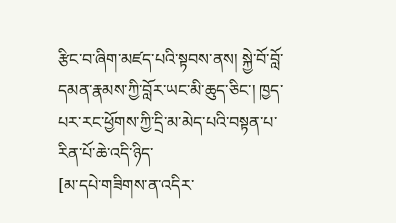རྩིང་བ་ཞིག་མཛད་པའི་སྟབས་ནས། སྐྱེ་བོ་བློ་དམན་རྣམས་ཀྱི་བློར་ཡང་མི་ཆུད་ཅིང་། ཁྱད་པར་རང་ཕྱོགས་ཀྱི་དྲི་མ་མེད་པའི་བསྟན་པ་རིན་པོ་ཆེ་འདི་ཉིད་
[མ་དཔེ་གཟིགས་ན་འདིར་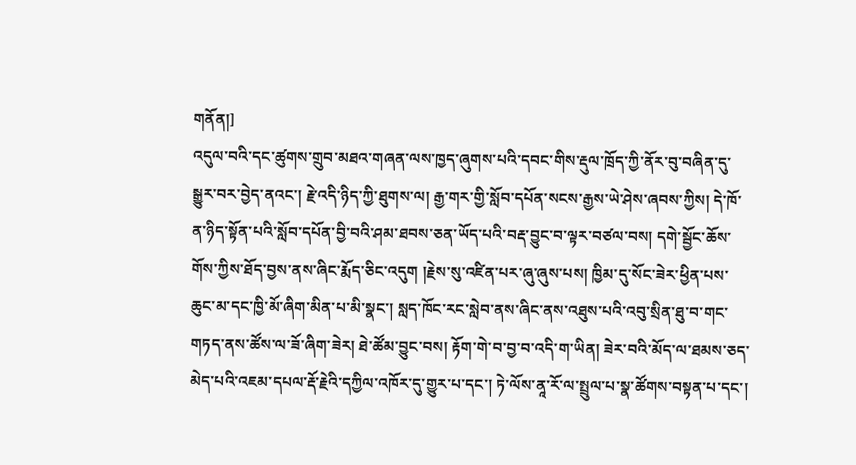གནོན།]
འདུལ་བའི་དང་ཚུགས་གྲུབ་མཐའ་གཞན་ལས་ཁྱད་ཞུགས་པའི་དབང་གིས་རྡུལ་ཁྲོད་ཀྱི་ནོར་བུ་བཞིན་དུ་སྒྱུར་བར་བྱེད་ནའང་། རྗེ་འདི་ཉིད་ཀྱི་ཐུགས་ལ། རྒྱ་གར་གྱི་སློབ་དཔོན་སངས་རྒྱས་ཡེ་ཤེས་ཞབས་ཀྱིས། དེ་ཁོ་ན་ཉིད་སྟོན་པའི་སློབ་དཔོན་བྱི་བའི་ཤམ་ཐབས་ཅན་ཡོད་པའི་བརྡ་བྱུང་བ་ལྟར་བཙལ་བས། དགེ་སྦྱོང་ཆོས་གོས་ཀྱིས་ཐོད་བྱས་ནས་ཞིང་རྨོད་ཅིང་འདུག །རྗེས་སུ་འཛིན་པར་ཞུ་ཞུས་པས། ཁྱིམ་དུ་སོང་ཟེར་ཕྱིན་པས་ཆུང་མ་དང་ཁྱི་མོ་ཞིག་མིན་པ་མི་སྣང་། སླད་ཁོང་རང་སླེབ་ནས་ཞིང་ནས་འཐུས་པའི་འབུ་སྲིན་ཐུ་བ་གང་གཏད་ནས་ཚོས་ལ་ཟོ་ཞིག་ཟེར། ཐེ་ཚོམ་བྱུང་བས། རྟོག་གེ་བ་བྱ་བ་འདི་ག་ཡིན། ཟེར་བའི་མོད་ལ་ཐམས་ཅད་མེད་པའི་འཇམ་དཔལ་རྡོ་རྗེའི་དཀྱིལ་འཁོར་དུ་གྱུར་པ་དང་། ཏེ་ལོས་ནཱ་རོ་ལ་སྤྲུལ་པ་སྣ་ཚོགས་བསྟན་པ་དང་།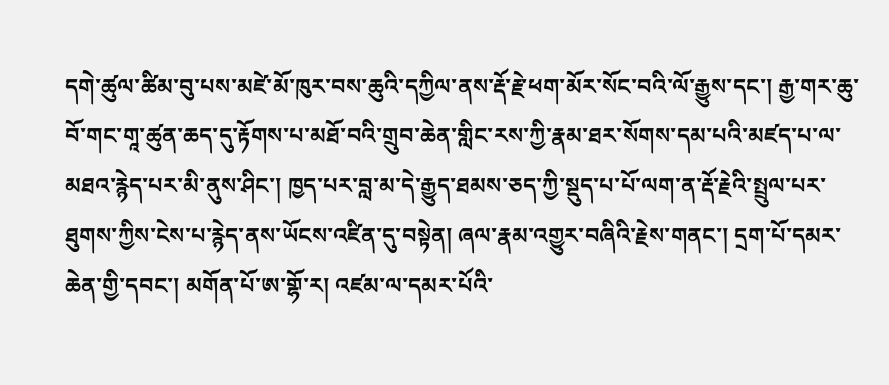དགེ་ཚུལ་ཚིམ་བུ་པས་མཛེ་མོ་ཁུར་བས་ཆུའི་དཀྱིལ་ནས་རྡོ་རྗེ་ཕག་མོར་སོང་བའི་ལོ་རྒྱུས་དང་། རྒྱ་གར་ཆུ་བོ་གང་གཱ་ཚུན་ཆད་དུ་རྟོགས་པ་མཐོ་བའི་གྲུབ་ཆེན་གླིང་རས་ཀྱི་རྣམ་ཐར་སོགས་དམ་པའི་མཛད་པ་ལ་མཐའ་རྙེད་པར་མི་ནུས་ཤིང་། ཁྱད་པར་བླ་མ་དེ་རྒྱུད་ཐམས་ཅད་ཀྱི་སྡུད་པ་པོ་ལག་ན་རྡོ་རྗེའི་སྤྲུལ་པར་ཐུགས་ཀྱིས་ངེས་པ་རྙེད་ནས་ཡོངས་འཛིན་དུ་བསྟེན། ཞལ་རྣམ་འགྱུར་བཞིའི་རྗེས་གནང་། དྲག་པོ་དམར་ཆེན་གྱི་དབང་། མགོན་པོ་ཨ་གྷོ་ར། འཛམ་ལ་དམར་པོའི་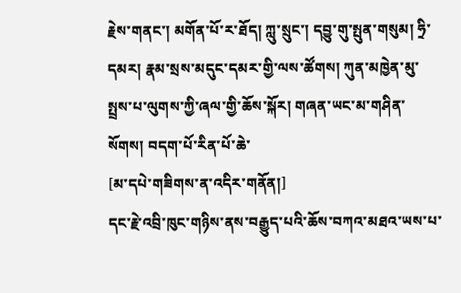རྗེས་གནང་། མགོན་པོ་ར་ཐོད། ཀླུ་སྲུང་། དབྱུ་གུ་སྤུན་གསུམ། ཧྲི་དམར། རྣམ་སྲས་མདུང་དམར་གྱི་ལས་ཚོགས། ཀུན་མཁྱེན་མུ་སྤྲས་པ་ལུགས་ཀྱི་ཞལ་གྱི་ཆོས་སྐོར། གཞན་ཡང་མ་གཤིན་སོགས། བདག་པོ་རིན་པོ་ཆེ་
[མ་དཔེ་གཟིགས་ན་འདིར་གནོན།]
དང་རྗེ་འབྲི་ཁུང་གཉིས་ནས་བརྒྱུད་པའི་ཆོས་བཀའ་མཐའ་ཡས་པ་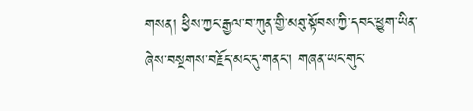གསན། ཕྱིས་ཀྱང་རྒྱལ་བ་ཀུན་གྱི་མཐུ་སྟོབས་ཀྱི་དབང་ཕྱུག་ཡིན་ཞེས་བསྔགས་བརྗོད་མང་དུ་གནང་། གཞན་ཡང་གུང་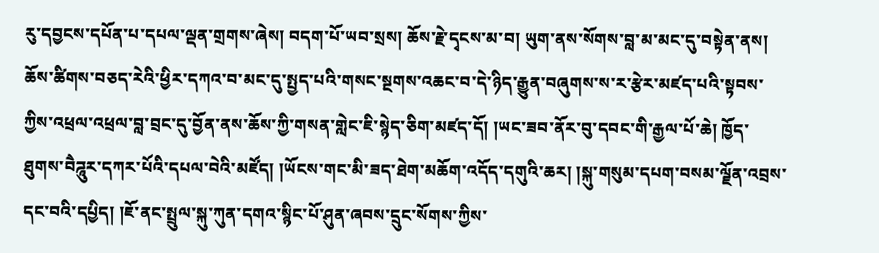རུ་དབྱངས་དཔོན་པ་དཔལ་ལྡན་གྲགས་ཞེས། བདག་པོ་ཡབ་སྲས། ཆོས་རྗེ་དྭངས་མ་བ། ཡུག་ནས་སོགས་བླ་མ་མང་དུ་བསྟེན་ནས། ཆོས་ཚིགས་བཅད་རེའི་ཕྱིར་དཀའ་བ་མང་དུ་སྤྱད་པའི་གསང་སྔགས་འཆང་བ་དེ་ཉིད་རྒྱུན་བཞུགས་ས་ར་རྩེར་མཛད་པའི་སྟབས་ཀྱིས་འཕྲལ་འཕྲལ་བླ་བྲང་དུ་བྱོན་ནས་ཆོས་ཀྱི་གསན་གླེང་ཇི་སྙེད་ཅིག་མཛད་དོ། །ཡང་ཟབ་ནོར་བུ་དབང་གི་རྒྱལ་པོ་ཆེ། ཁྱོད་ཐུགས་བཻཌཱུར་དཀར་པོའི་དཔལ་བེའི་མཛོད། །ཡོངས་གང་མི་ཟད་ཐེག་མཆོག་འདོད་དགུའི་ཆར། །སྐུ་གསུམ་དཔག་བསམ་ལྗོན་འབྲས་དང་བའི་དཔྱིད། །ཇོ་ནང་སྤྲུལ་སྐུ་ཀུན་དགའ་སྙིང་པོ་ཤུན་ཞབས་དྲུང་སོགས་ཀྱིས་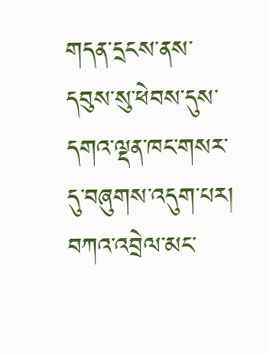གདན་དྲངས་ནས་དབུས་སུ་ཕེབས་དུས་དགའ་ལྡན་ཁང་གསར་དུ་བཞུགས་འདུག་པར། བཀའ་འབྲེལ་མང་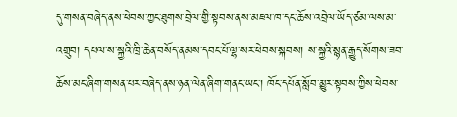དུ་གསན་བཞེད་ནས་ཕེབས་ཀྱང་ཐུགས་བྲེལ་གྱི་སྟབས་ནས་མཇལ་ཁ་དང་ཆོས་འབྲེལ་ཡོད་ཙམ་ལས་མ་འགྲུབ། དཔལ་ས་སྐྱའི་ཁྲི་ཆེན་བསོད་ནམས་དབང་པོ་ལྷ་སར་ཕེབས་སྐབས། ས་སྐྱའི་སྙན་རྒྱུད་སོགས་ཟབ་ཆོས་མང་ཞིག་གསན་པར་བཞེད་ནས་ཉན་ལེན་ཞིག་གནང་ཡང་། ཁོང་དཔོན་སློབ་མྱུར་སྟབས་ཀྱིས་ཕེབས་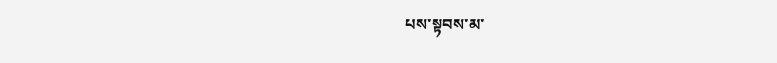པས་སྟབས་མ་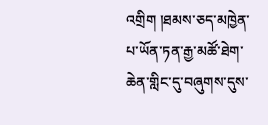འགྲིག །ཐམས་ཅད་མཁྱེན་པ་ཡོན་ཏན་རྒྱ་མཚོ་ཐེག་ཆེན་གླིང་དུ་བཞུགས་དུས་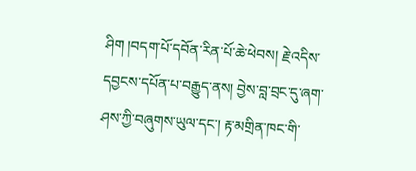ཤིག །བདག་པོ་དབོན་རིན་པོ་ཆེ་ཕེབས། རྗེ་འདིས་དབྱངས་དཔོན་པ་བརྒྱུད་ནས། བྱེས་བླ་བྲང་དུ་ཞག་ཤས་ཀྱི་བཞུགས་ཡུལ་དང་། རྟ་མགྲིན་ཁང་གི་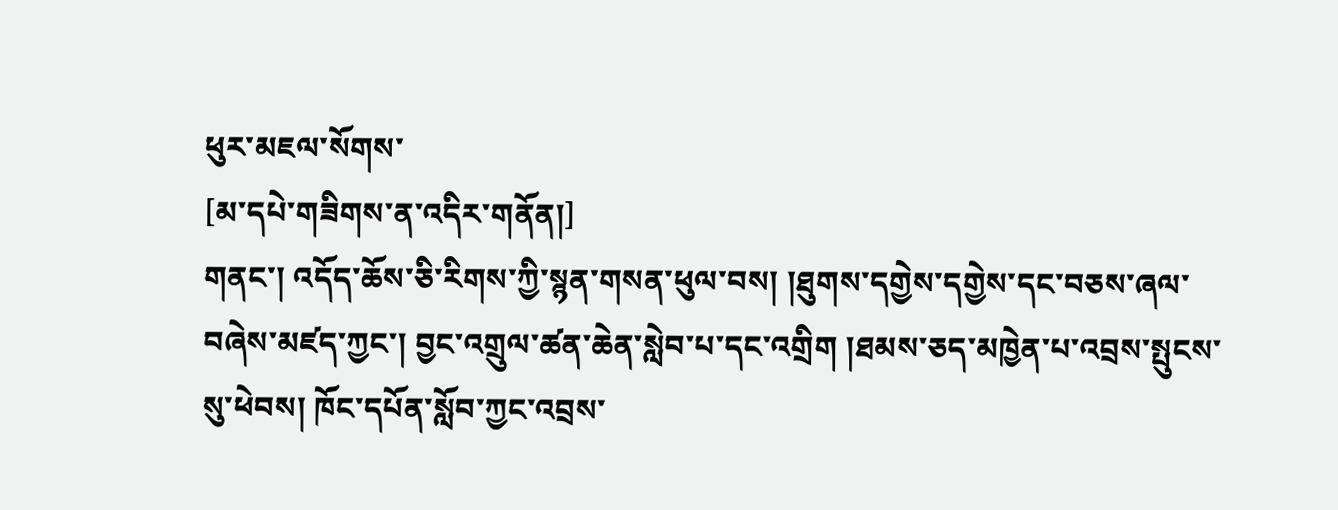ཕུར་མཇལ་སོགས་
[མ་དཔེ་གཟིགས་ན་འདིར་གནོན།]
གནང་། འདོད་ཆོས་ཅི་རིགས་ཀྱི་སྙན་གསན་ཕུལ་བས། །ཐུགས་དགྱེས་དགྱེས་དང་བཅས་ཞལ་བཞེས་མཛད་ཀྱང་། བྱང་འགྲུལ་ཚན་ཆེན་སླེབ་པ་དང་འགྲིག །ཐམས་ཅད་མཁྱེན་པ་འབྲས་སྤུངས་སུ་ཕེབས། ཁོང་དཔོན་སློབ་ཀྱང་འབྲས་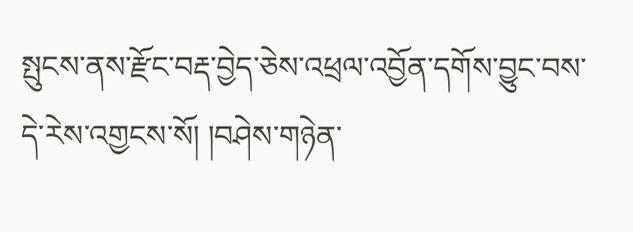སྤུངས་ནས་རྫོང་བརྡ་བྱེད་ཅེས་འཕྲལ་འབྱོན་དགོས་བྱུང་བས་དེ་རེས་འགྱངས་སོ། །བཤེས་གཉེན་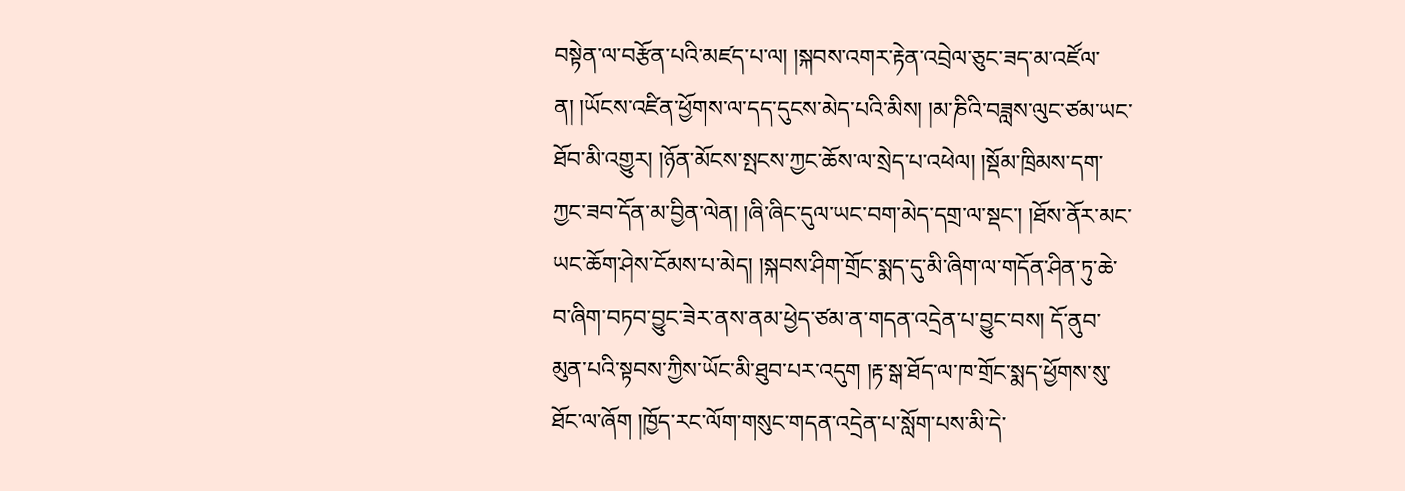བསྟེན་ལ་བརྩོན་པའི་མཛད་པ་ལ། །སྐབས་འགར་རྟེན་འབྲེལ་ཅུང་ཟད་མ་འཛོལ་ན། །ཡོངས་འཛིན་ཕྱོགས་ལ་དད་དུངས་མེད་པའི་མིས། །མ་ཎིའི་བཟླས་ལུང་ཙམ་ཡང་ཐོབ་མི་འགྱུར། །ཉོན་མོངས་སྤངས་ཀྱང་ཆོས་ལ་སྲེད་པ་འཕེལ། །སྡོམ་ཁྲིམས་དག་ཀྱང་ཟབ་དོན་མ་བྱིན་ལེན། །ཞི་ཞིང་དུལ་ཡང་བག་མེད་དགྲ་ལ་སྡང་། །ཐོས་ནོར་མང་ཡང་ཆོག་ཤེས་ངོམས་པ་མེད། །སྐབས་ཤིག་གྲོང་སྨད་དུ་མི་ཞིག་ལ་གདོན་ཤིན་ཏུ་ཆེ་བ་ཞིག་བཏབ་བྱུང་ཟེར་ནས་ནམ་ཕྱེད་ཙམ་ན་གདན་འདྲེན་པ་བྱུང་བས། དོ་ནུབ་མུན་པའི་སྟབས་ཀྱིས་ཡོང་མི་ཐུབ་པར་འདུག །རྟ་སྒ་ཐོད་ལ་ཁ་གྲོང་སྨད་ཕྱོགས་སུ་ཐོང་ལ་ཞོག །ཁྱོད་རང་ལོག་གསུང་གདན་འདྲེན་པ་སློག་པས་མི་དེ་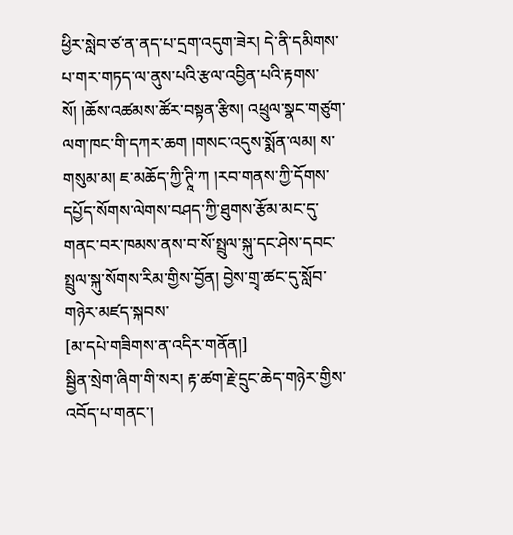ཕྱིར་སླེབ་ཙ་ན་ནད་པ་དྲག་འདུག་ཟེར། དེ་ནི་དམིགས་པ་གར་གཏད་ལ་ནུས་པའི་རྩལ་འབྱིན་པའི་རྟགས་སོ། །ཆོས་འཚམས་ཚོར་བསྟན་རྩིས། འཕྲུལ་སྣང་གཙུག་ལག་ཁང་གི་དཀར་ཆག །གསང་འདུས་སྨོན་ལམ། ས་གསུམ་མ། ཇ་མཆོད་ཀྱི་ཊཱི་ཀ །རབ་གནས་ཀྱི་དོགས་དཔྱོད་སོགས་ལེགས་བཤད་ཀྱི་ཐུགས་རྩོམ་མང་དུ་གནང་བར་ཁམས་ནས་བ་སོ་སྤྲུལ་སྐུ་དང་ཤེས་དབང་སྤྲུལ་སྐུ་སོགས་རིམ་གྱིས་བྱོན། བྱེས་གྲྭ་ཚང་དུ་སློབ་གཉེར་མཛད་སྐབས་
[མ་དཔེ་གཟིགས་ན་འདིར་གནོན།]
སྦྱིན་སྲེག་ཞིག་གི་སར། རྟ་ཚག་རྗེ་དྲུང་ཆེད་གཉེར་གྱིས་འབོད་པ་གནང་།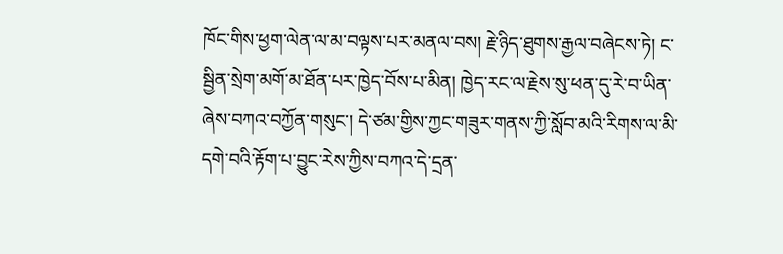ཁོང་གིས་ཕྱག་ལེན་ལ་མ་བལྟས་པར་མནལ་བས། རྗེ་ཉིད་ཐུགས་རྒྱལ་བཞེངས་ཏེ། ང་སྦྱིན་སྲེག་མགོ་མ་ཐོན་པར་ཁྱེད་བོས་པ་མིན། ཁྱེད་རང་ལ་རྗེས་སུ་ཕན་དུ་རེ་བ་ཡིན་ཞེས་བཀའ་བཀྱོན་གསུང་། དེ་ཙམ་གྱིས་ཀྱང་གཟུར་གནས་ཀྱི་སློབ་མའི་རིགས་ལ་མི་དགེ་བའི་རྟོག་པ་བྱུང་རེས་ཀྱིས་བཀའ་དེ་དྲན་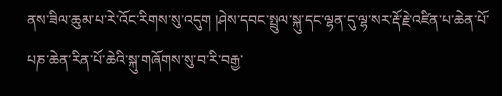ནས་ཟིལ་ཆུམ་པ་རེ་འོང་རིགས་སུ་འདུག །ཤེས་དབང་སྤྲུལ་སྐུ་དང་ལྷན་དུ་ལྷ་སར་རྡོ་རྗེ་འཛིན་པ་ཆེན་པོ་པཎ་ཆེན་རིན་པོ་ཆེའི་སྐུ་གཞོགས་སུ་བ་རི་བརྒྱ་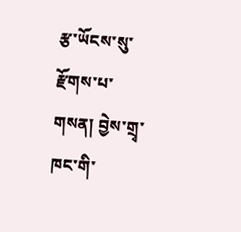རྩ་ཡོངས་སུ་རྫོགས་པ་གསན། བྱེས་གྲྭ་ཁང་གི་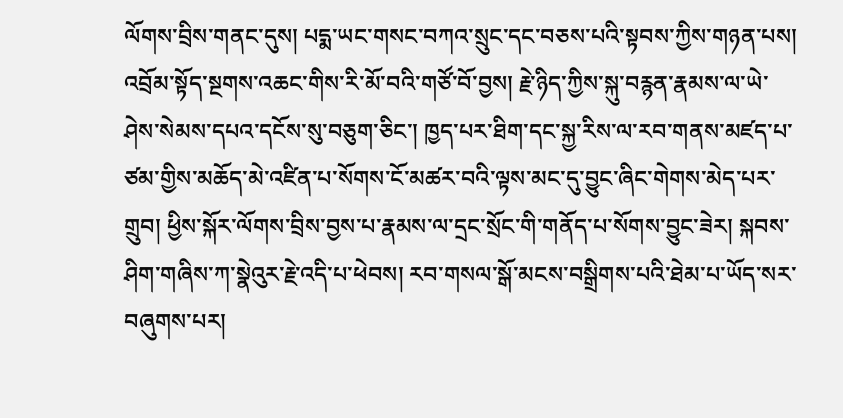ལོགས་བྲིས་གནང་དུས། པདྨ་ཡང་གསང་བཀའ་སྲུང་དང་བཅས་པའི་སྟབས་ཀྱིས་གཉན་པས། འབྲོམ་སྟོད་སྔགས་འཆང་གིས་རི་མོ་བའི་གཙོ་བོ་བྱས། རྗེ་ཉིད་ཀྱིས་སྐུ་བརྙན་རྣམས་ལ་ཡེ་ཤེས་སེམས་དཔའ་དངོས་སུ་བཅུག་ཅིང་། ཁྱད་པར་ཐིག་དང་སྐྱ་རིས་ལ་རབ་གནས་མཛད་པ་ཙམ་གྱིས་མཆོད་མེ་འཛིན་པ་སོགས་ངོ་མཚར་བའི་ལྟས་མང་དུ་བྱུང་ཞིང་གེགས་མེད་པར་གྲུབ། ཕྱིས་སྐོར་ལོགས་བྲིས་བྱས་པ་རྣམས་ལ་དྲང་སྲོང་གི་གནོད་པ་སོགས་བྱུང་ཟེར། སྐབས་ཤིག་གཞིས་ཀ་སྣེའུར་རྗེ་འདི་པ་ཕེབས། རབ་གསལ་སྒོ་མངས་བསྒྲིགས་པའི་ཐེམ་པ་ཡོད་སར་བཞུགས་པར།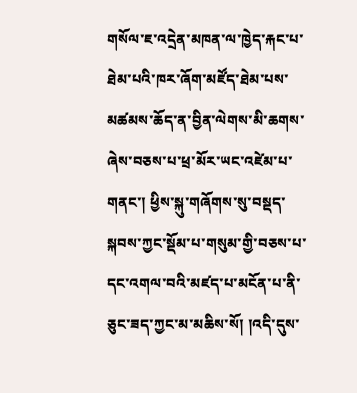གསོལ་ཇ་འདྲེན་མཁན་ལ་ཁྱེད་རྐང་པ་ཐེམ་པའི་ཁར་ཞོག་མཛོད་ཐེམ་པས་མཚམས་ཆོད་ན་བྱིན་ལེགས་མི་ཆགས་ཞེས་བཅས་པ་ཕྲ་མོར་ཡང་འཛེམ་པ་གནང་། ཕྱིས་སྐུ་གཞོགས་སུ་བསྡད་སྐབས་ཀྱང་སྡོམ་པ་གསུམ་གྱི་བཅས་པ་དང་འགལ་བའི་མཛད་པ་མངོན་པ་ནི་ཅུང་ཟད་ཀྱང་མ་མཆིས་སོ། །འདི་དུས་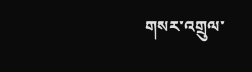གསར་འགྲུལ་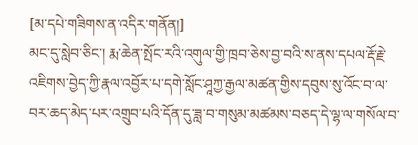[མ་དཔེ་གཟིགས་ན་འདིར་གནོན།]
མང་དུ་སླེབ་ཅིང་། རྨ་ཆེན་སྤོང་རའི་འགུལ་གྱི་ཁྲབ་ཅེས་བྱ་བའི་ས་ནས་དཔལ་རྡོ་རྗེ་འཇིགས་བྱེད་ཀྱི་རྣལ་འབྱོར་པ་དགེ་སློང་ཤཱཀྱ་རྒྱལ་མཚན་གྱིས་དབུས་སུ་འོང་བ་ལ་བར་ཆད་མེད་པར་འགྲུབ་པའི་དོན་དུ་ཟླ་བ་གསུམ་མཚམས་བཅད་དེ་ལྷ་ལ་གསོལ་བ་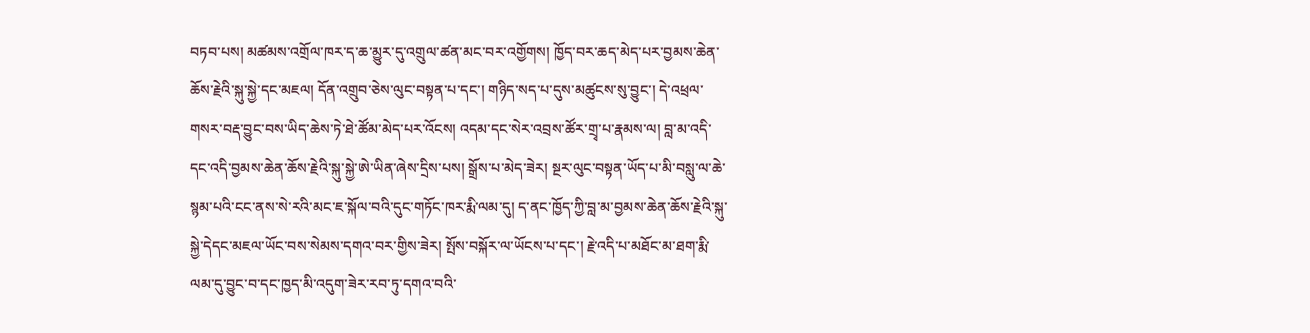བཏབ་པས། མཚམས་འགྲོལ་ཁར་ད་ཆ་མྱུར་དུ་འགྲུལ་ཚན་མང་བར་འགྱོགས། ཁྱོད་བར་ཆད་མེད་པར་བྱམས་ཆེན་ཆོས་རྗེའི་སྐུ་སྐྱེ་དང་མཇལ། དོན་འགྲུབ་ཅེས་ལུང་བསྟན་པ་དང་། གཉིད་སད་པ་དུས་མཚུངས་སུ་བྱུང་། དེ་འཕྲལ་གསར་བརྡ་བྱུང་བས་ཡིད་ཆེས་ཏེ་ཐེ་ཚོམ་མེད་པར་འོངས། འདམ་དང་སེར་འབྲས་ཚོར་གྲྭ་པ་རྣམས་ལ། བླ་མ་འདི་དང་འདི་བྱམས་ཆེན་ཆོས་རྗེའི་སྐུ་སྐྱེ་ཨེ་ཡིན་ཞེས་དྲིས་པས། སྒྲོས་པ་མེད་ཟེར། སྔར་ལུང་བསྟན་ཡོད་པ་མི་བསླུ་ལ་ཆེ་སྙམ་པའི་ངང་ནས་སེ་རའི་མང་ཇ་སྐོལ་བའི་དུང་གཏོང་ཁར་རྨི་ལམ་དུ། ད་ནང་ཁྱོད་ཀྱི་བླ་མ་བྱམས་ཆེན་ཆོས་རྗེའི་སྐུ་སྐྱེ་དེདང་མཇལ་ཡོང་བས་སེམས་དགའ་བར་གྱིས་ཟེར། སྤོས་བསྐོར་ལ་ཡོངས་པ་དང་། རྗེ་འདི་པ་མཐོང་མ་ཐག་རྨི་ལམ་དུ་བྱུང་བ་དང་ཁྱད་མི་འདུག་ཟེར་རབ་ཏུ་དགའ་བའི་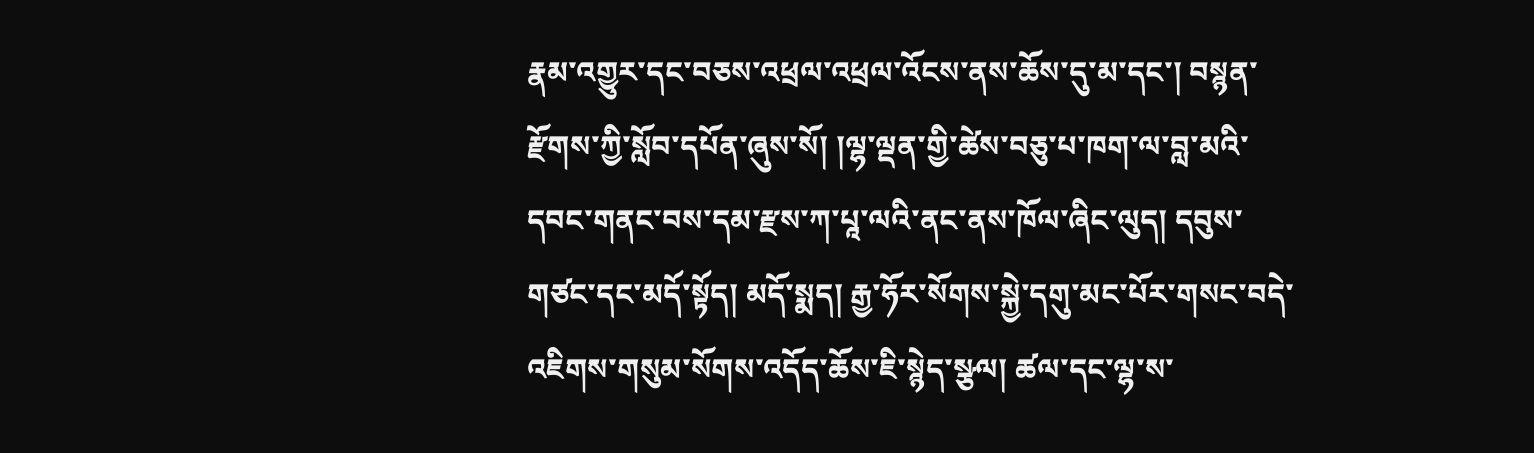རྣམ་འགྱུར་དང་བཅས་འཕྲལ་འཕྲལ་འོངས་ནས་ཆོས་དུ་མ་དང་། བསྙན་རྫོགས་ཀྱི་སློབ་དཔོན་ཞུས་སོ། །ལྷ་ལྡན་གྱི་ཚེས་བཅུ་པ་ཁག་ལ་བླ་མའི་དབང་གནང་བས་དམ་རྫས་ཀ་པཱ་ལའི་ནང་ནས་ཁོལ་ཞིང་ལུད། དབུས་གཙང་དང་མདོ་སྟོད། མདོ་སྨད། རྒྱ་ཧོར་སོགས་སྐྱེ་དགུ་མང་པོར་གསང་བདེ་འཇིགས་གསུམ་སོགས་འདོད་ཆོས་ཇི་སྙེད་སྩལ། ཚལ་དང་ལྷ་ས་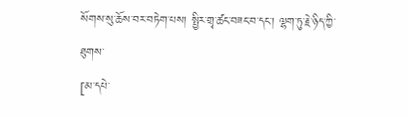སོགས་སུ་ཆོས་བར་བཏེག་པས། སྤྱིར་གྲྭ་ཚང་བཟང་བ་དང་། ལྷག་ཏུ་རྗེ་ཉིད་ཀྱི་ཐུགས་
[མ་དཔེ་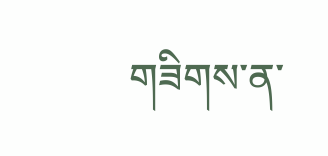གཟིགས་ན་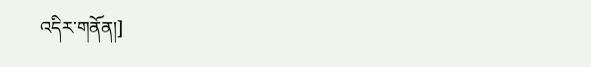འདིར་གནོན།]